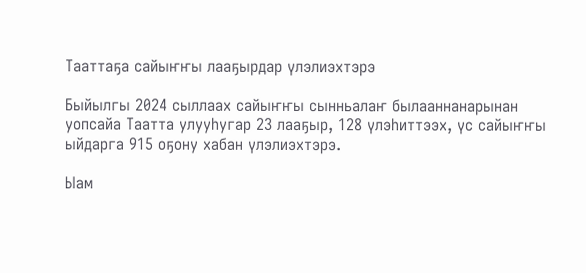Тааттаҕа сайыҥҥы лааҕырдар үлэлиэхтэрэ

Быйылгы 2024 сыллаах сайыҥҥы сынньалаҥ былааннанарынан уопсайа Таатта улууһугар 23 лааҕыр, 128 үлэһиттээх, үс сайыҥҥы ыйдарга 915 оҕону хабан үлэлиэхтэрэ.

Ыам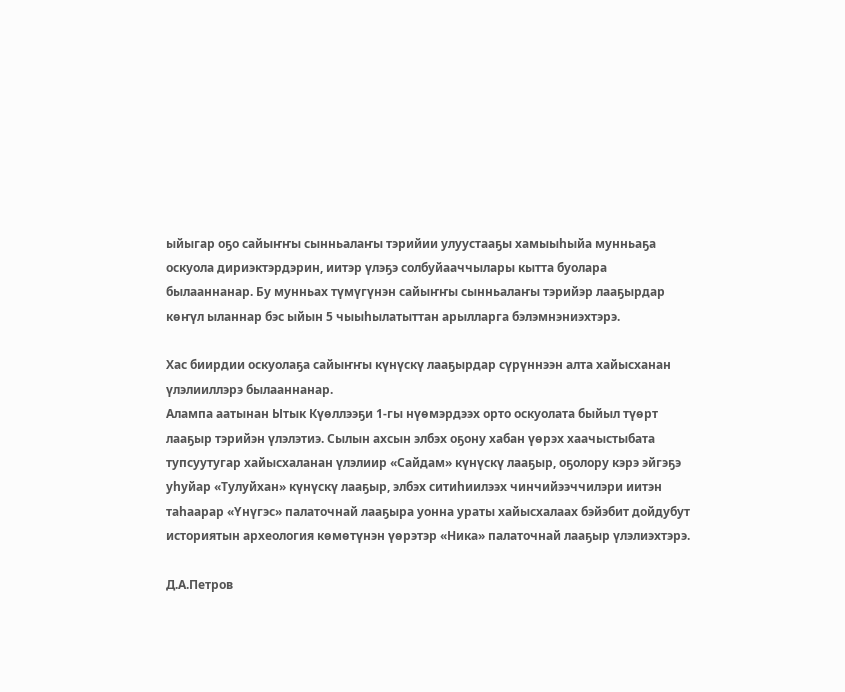ыйыгар оҕо сайыҥҥы сынньалаҥы тэрийии улуустааҕы хамыыһыйа мунньаҕа оскуола дириэктэрдэрин, иитэр үлэҕэ солбуйааччылары кытта буолара былааннанар. Бу мунньах түмүгүнэн сайыҥҥы сынньалаҥы тэрийэр лааҕырдар көҥүл ыланнар бэс ыйын 5 чыыһылатыттан арылларга бэлэмнэниэхтэрэ.

Хас биирдии оскуолаҕа сайыҥҥы күнүскү лааҕырдар сүрүннээн алта хайысханан үлэлииллэрэ былааннанар.
Алампа аатынан Ытык Күөллээҕи 1-гы нүөмэрдээх орто оскуолата быйыл түөрт лааҕыр тэрийэн үлэлэтиэ. Сылын ахсын элбэх оҕону хабан үөрэх хаачыстыбата тупсуутугар хайысхаланан үлэлиир «Сайдам» күнүскү лааҕыр, оҕолору кэрэ эйгэҕэ уһуйар «Тулуйхан» күнүскү лааҕыр, элбэх ситиһиилээх чинчийээччилэри иитэн таһаарар «Үнүгэс» палаточнай лааҕыра уонна ураты хайысхалаах бэйэбит дойдубут историятын археология көмөтүнэн үөрэтэр «Ника» палаточнай лааҕыр үлэлиэхтэрэ.

Д.А.Петров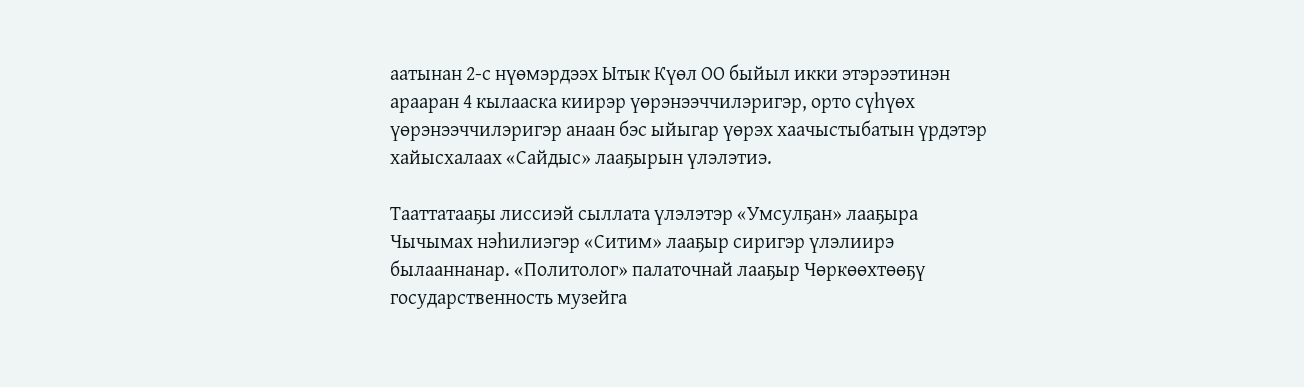аатынан 2-с нүөмэрдээх Ытык Күөл ОО быйыл икки этэрээтинэн арааран 4 кылааска киирэр үөрэнээччилэригэр, орто сүһүөх үөрэнээччилэригэр анаан бэс ыйыгар үөрэх хаачыстыбатын үрдэтэр хайысхалаах «Сайдыс» лааҕырын үлэлэтиэ.

Тааттатааҕы лиссиэй сыллата үлэлэтэр «Умсулҕан» лааҕыра Чычымах нэһилиэгэр «Ситим» лааҕыр сиригэр үлэлиирэ былааннанар. «Политолог» палаточнай лааҕыр Чөркөөхтөөҕү государственность музейга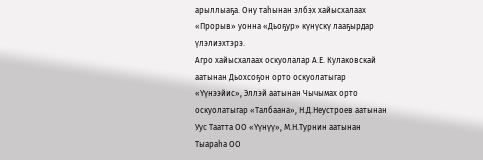арыллыаҕа. Ону таһынан элбэх хайысхалаах «Прорыв» уонна «Дьоҕур» күнүскү лааҕырдар үлэлиэхтэрэ.
Агро хайысхалаах оскуолалар А.Е. Кулаковскай аатынан Дьохсоҕон орто оскуолатыгар «Үүнээйис», Эллэй аатынан Чычымах орто оскуолатыгар «Талбаана», Н.Д.Неустроев аатынан Уус Таатта ОО «Үүнүү», М.Н.Турнин аатынан Тыараһа ОО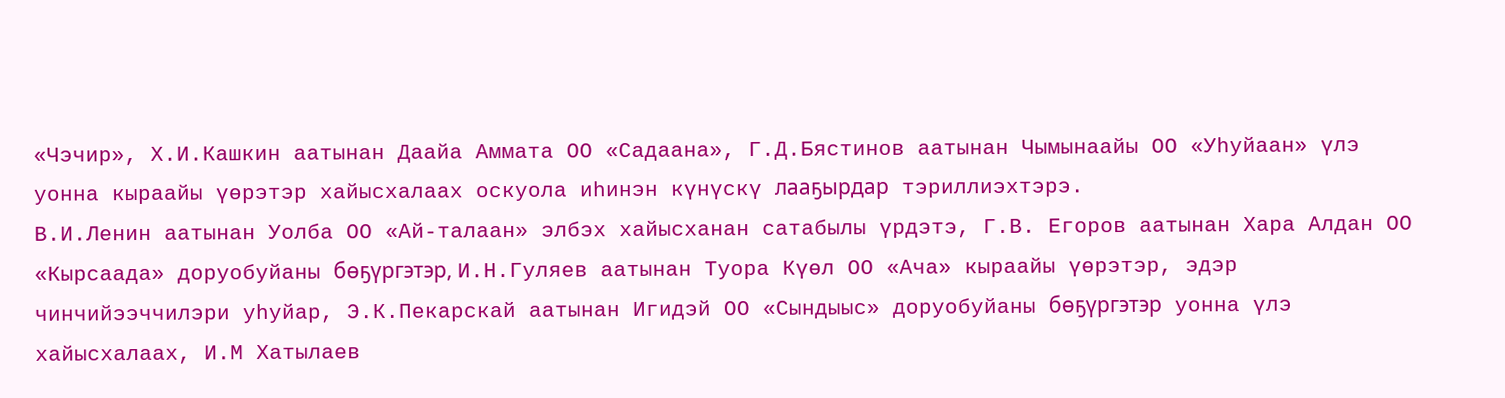«Чэчир», Х.И.Кашкин аатынан Даайа Аммата ОО «Садаана», Г.Д.Бястинов аатынан Чымынаайы ОО «Уһуйаан» үлэ уонна кыраайы үөрэтэр хайысхалаах оскуола иһинэн күнүскү лааҕырдар тэриллиэхтэрэ.
В.И.Ленин аатынан Уолба ОО «Ай-талаан» элбэх хайысханан сатабылы үрдэтэ, Г.В. Егоров аатынан Хара Алдан ОО «Кырсаада» доруобуйаны бөҕүргэтэр, И.Н.Гуляев аатынан Туора Күөл ОО «Ача» кыраайы үөрэтэр, эдэр чинчийээччилэри уһуйар, Э.К.Пекарскай аатынан Игидэй ОО «Сындыыс» доруобуйаны бөҕүргэтэр уонна үлэ хайысхалаах, И.М Хатылаев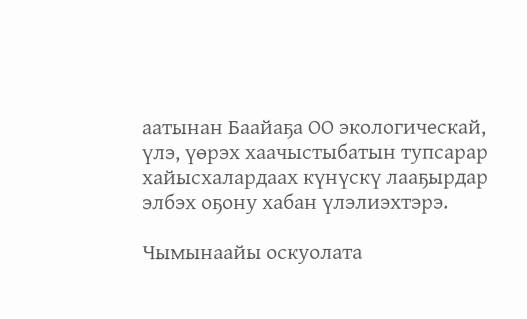аатынан Баайаҕа ОО экологическай, үлэ, үөрэх хаачыстыбатын тупсарар хайысхалардаах күнүскү лааҕырдар элбэх оҕону хабан үлэлиэхтэрэ.

Чымынаайы оскуолата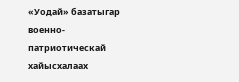«Уодай» базатыгар военно-патриотическай хайысхалаах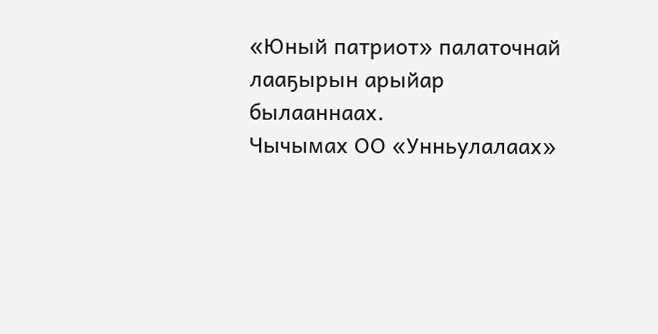«Юный патриот» палаточнай лааҕырын арыйар былааннаах.
Чычымах ОО «Унньулалаах»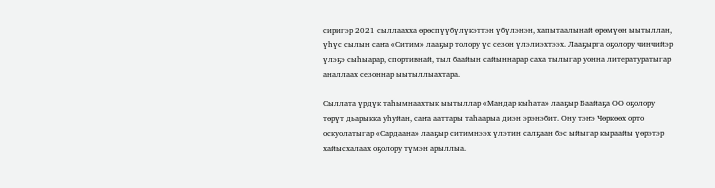сиригэр 2021 сыллаахха өрөспүүбүлүкэттэн үбүлэнэн, хапытаалынай өрөмүөн ыытыллан, үһүс сылын саҥа «Ситим» лааҕыр толору үс сезон үлэлиэхтээх. Лааҕырга оҕолору чинчийэр үлэҕэ сыһыарар, спортивнай, тыл баайын сайыннарар саха тылыгар уонна литературатыгар аналлаах сезоннар ыытыллыахтара.

Сыллата үрдүк таһымнаахтык ыытыллар «Мандар кыһата» лааҕыр Баайаҕа ОО оҕолору төрүт дьарыкка уһуйан, саҥа ааттары таһаарыа диэн эрэнэбит. Ону тэҥэ Чөркөөх орто оскуолатыгар «Сардаана» лааҕыр ситимнээх үлэтин салҕаан бэс ыйыгар кыраайы үөрэтэр хайысхалаах оҕолору түмэн арыллыа.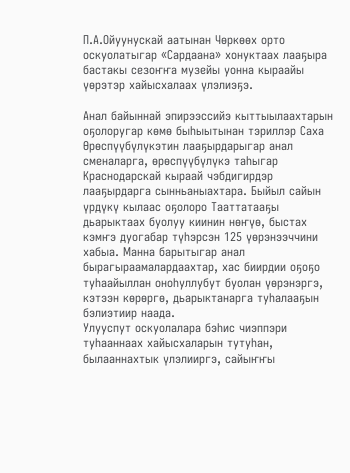П.А.Ойуунускай аатынан Чөркөөх орто оскуолатыгар «Сардаана» хонуктаах лааҕыра бастакы сезоҥҥа музейы уонна кыраайы үөрэтэр хайысхалаах үлэлиэҕэ.

Анал байыннай эпирээссийэ кыттыылаахтарын оҕолоругар көмө быһыытынан тэриллэр Саха Өрөспүүбүлүкэтин лааҕырдарыгар анал сменаларга, өрөспүүбүлүкэ таһыгар Краснодарскай кыраай чэбдигирдэр лааҕырдарга сынньаныахтара. Быйыл сайын үрдүкү кылаас оҕолоро Тааттатааҕы дьарыктаах буолуу киинин нөҥүө, быстах кэмҥэ дуогабар түһэрсэн 125 үөрэнээччини хабыа. Манна барытыгар анал бырагыраамалардаахтар, хас биирдии оҕоҕо туһаайыллан оноһуллубут буолан үөрэнэргэ, кэтээн көрөргө, дьарыктанарга туһалааҕын бэлиэтиир наада.
Улууспут оскуолалара бэһис чиэппэри туһааннаах хайысхаларын тутуһан, былааннахтык үлэлииргэ, сайыҥҥы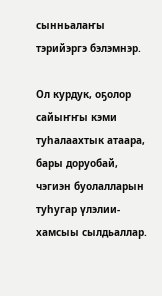сынньалаҥы тэрийэргэ бэлэмнэр.

Ол курдук, оҕолор сайыҥҥы кэми туһалаахтык атаара, бары доруобай, чэгиэн буолалларын туһугар үлэлии-хамсыы сылдьаллар.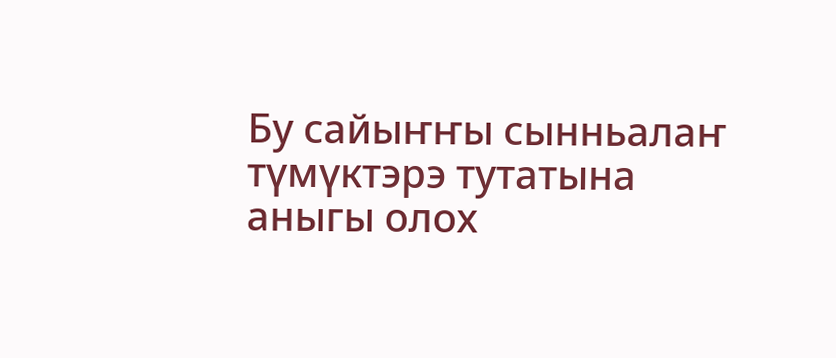Бу сайыҥҥы сынньалаҥ түмүктэрэ тутатына аныгы олох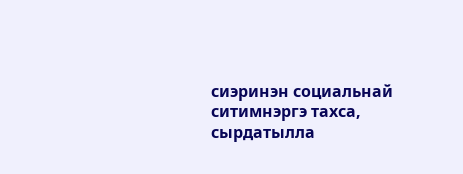сиэринэн социальнай ситимнэргэ тахса, сырдатылла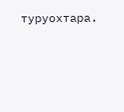туруохтара.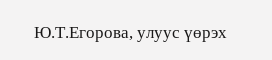Ю.Т.Егорова, улуус үөрэх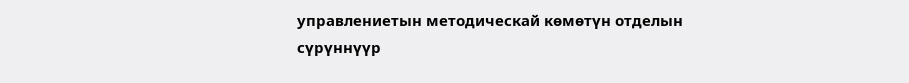управлениетын методическай көмөтүн отделын сүрүннүүр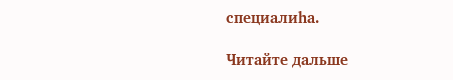специалиһа.

Читайте дальше